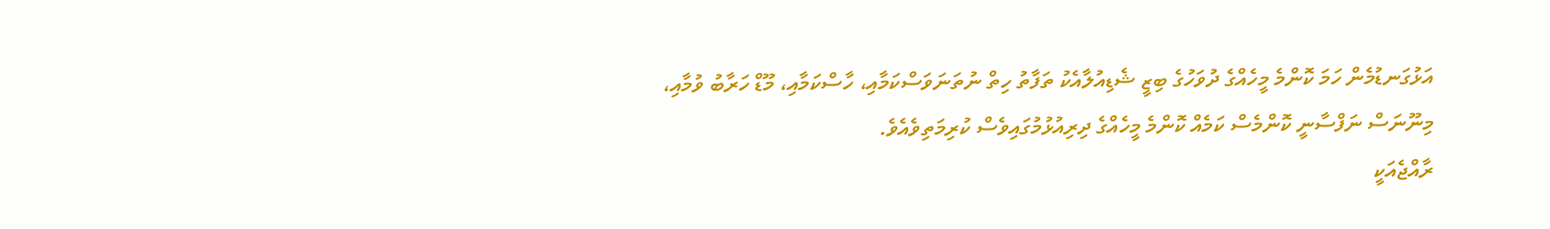އަޅުގަނޑުމެން ހަމަ ކޮންމެ މީހެއްގެ ދުވަހުގެ ބިޒީ ޝެޑިއުލާއެކު ތަފާތު ހިތް ނުތަނަވަސްކަމާއި، ހާސްކަމާއި، މޫޑް ހަރާބު ވުމާއި، މިނޫނަސް ނަފްސާނީ ކޮންމެސް ކަމެއް ކޮންމެ މީހެއްގެ ދިރިއުޅުމުގައިވެސް ކުރިމަތިވެއެވެ.
ރާއްޖެއަކީ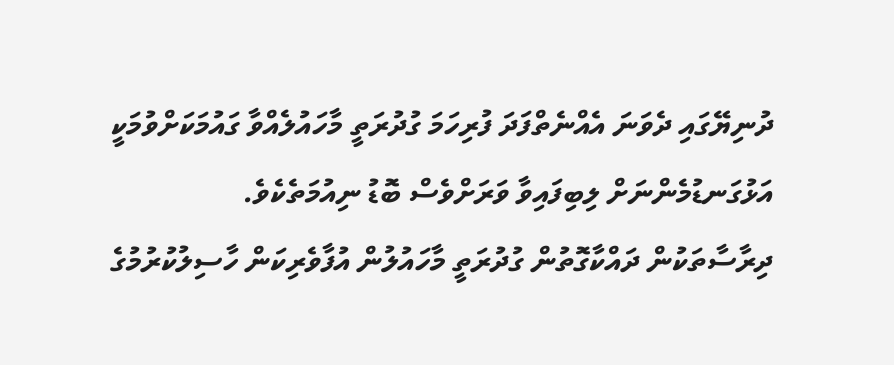ދުނިޔޭގައި ދެވަނަ އެއްނެތްފަދަ ފުރިހަމަ ގުދުރަތީ މާހައުލެއްވާ ގައުމަކަށްވުމަކީ އަޅުގަނޑުމެންނަށް ލިބިފައިވާ ވަރަށްވެސް ބޮޑު ނިއުމަތެކެވެ.
ދިރާސާތަކުން ދައްކާގޮތުން ގުދުރަތީ މާހައުލުން އުފާވެރިކަން ހާސިލުކުރުމުގެ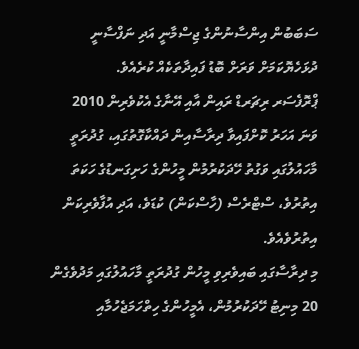ސަބަބުން އިންސާނުންގެ ޖިސްމާނީ އަދި ނަފްސާނީ ދުޅަހެޔޮކަމަށް ވަރަށް ބޮޑު ފައިދާތަކެއް ކުރެއެވެ.
ޕްރޮފެސަރ ރިޗަރޑް ރައިން އާއި އޭނާގެ އެކުވެރިން 2010 ވަނަ އަހަރު ކޮށްފައިވާ ދިރާސާއިން ދައްކާގޮތުގައި، ގުދުރަތީ މާހައުލުގައި ވަގުތު ހޭދަކުރުމުން މީހުންގެ ހަށިގަނޑުގެ ހަކަތަ އިތުރުވެ، ސްޓްރެސް (ހާސްކަން) ކުޑަވެ، އަދި އުފާވެރިކަން އިތުރުވެއެވެ.
މި ދިރާސާގައި ބައިވެރިވި މީހުން ގުދުރަތީ މާހައުލުގައި މަދުވެގެން 20 މިނިޓު ހޭދަކުރުމުން، އެމީހުންގެ ހިތްހަމަޖެހުމާއި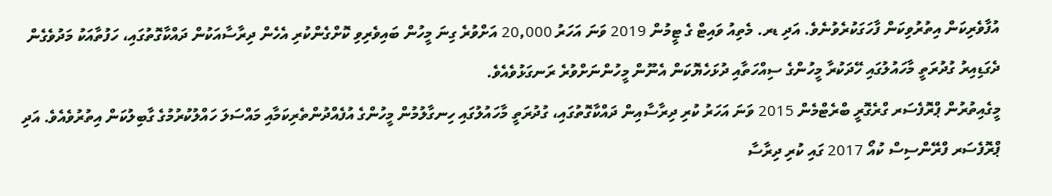އުފާވެރިކަން އިތުރުވިކަން ފާހަގަކުރެވުނެވެ. އަދި ޑރ. މެތިއު ވައިޓް ގެ ޓީމުން 2019 ވަނަ އަހަރު 20,000 އަށްވުރެ ގިނަ މީހުން ބައިވެރިވި ކޮށްގެންކުރި އެހެން ދިރާސާއަކުން ދައްކާގޮތުގައި، ހަފުތާއަކު މަދުވެގެން ދެގަޑިއިރު ގުދުރަތީ މާހައުލުގައި ހޭދަކުރާ މީހުންގެ ސިއްހަތާއި ދުޅަހެޔޮކަން އެނޫން މީހުންނަށްވުރެ ރަނގަޅުވެއެވެ.
މީގެއިތުރުން ޕްރޮފެސަރ ގްރެގޮރީ ބްރެޓްމެން 2015 ވަނަ އަހަރު ކުރި ދިރާސާއިން ދައްކާގޮތުގައި، ގުދުރަތީ މާހައުލުގައި ހިނގާލުމުން މީހުންގެ އުފެއްދުންތެރިކަމާއި މައްސަލަ ހައްލުކުރުމުގެ ގާބިލުކަން އިތުރުވެއެވެ. އަދި ޕްރޮފެސަރ ފްރޭންސިސް ކުއޯ 2017 ގައި ކުރި ދިރާސާ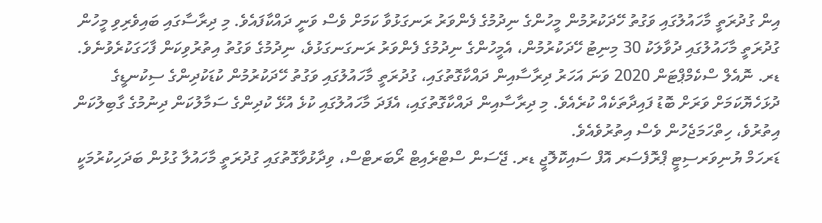އިން ގުދުރަތީ މާހައުލުގައި ވަގުތު ހޭދަކުރުމުން މީހުންގެ ނިދުމުގެ ފެންވަރު ރަނގަޅުވާ ކަމަށް ވެސް ވަނީ ދައްކާފައެވެ. މި ދިރާސާގައި ބައިވެރިވި މީހުން ގުދުރަތީ މާހައުލުގައި ދުވާލަކު 30 މިނިޓު ހޭދަކުރުމުން، އެމީހުންގެ ނިދުމުގެ ފެންވަރު ރަނގަނގަޅުވެ، ނިދުމުގެ ވަގުތު އިތުރުވިކަން ފާހަގަކުރެވުނެވެ.
ޑރ. ނޮއެލް ސްކެމްޕްޓަން 2020 ވަނަ އަހަރު ދިރާސާއިން ދައްކާގޮތުގައި، ގުދުރަތީ މާހައުލުގައި ވަގުތު ހޭދަކުރުމުން ކުޑަކުދިންގެ ސިކުނޑީގެ ދުޅަހެޔޮކަމަށް ވަރަށް ބޮޑު ފައިދާތަކެއް ކުރެއެވެ. މި ދިރާސާއިން ދައްކާގޮތުގައި، އެފަދަ މާހައުލުގައި ކުޅެ އުޅޭ ކުދިންގެ ސަމާލުކަން ދިނުމުގެ ގާބިލުކަން އިތުރުވެ، ހިތްހަމަޖެހުން ވެސް އިތުރުވެއެވެ.
ޑަރހަމް ޔުނިވަރސިޓީ ޕްރޮފެސަރ އޮފް ސައިކޮލޮޖީ ޑރ. ޖޭސަން ސްޓްރެއިޓް ރޯބަރޓްސް، ވިދާޅުވާގޮތުގައި ގުދުރަތީ މާހައުލާ ގުޅުން ބަދަހިކުރުމަކީ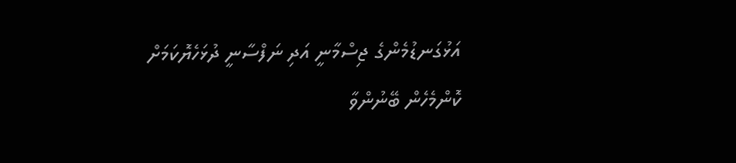އަޅުގަނޑުމެންގެ ޖިސްމާނީ އަދި ނަފްސާނީ ދުޅަހެޔޮކަމަށް ކޮންމެހެން ބޭނުންވާ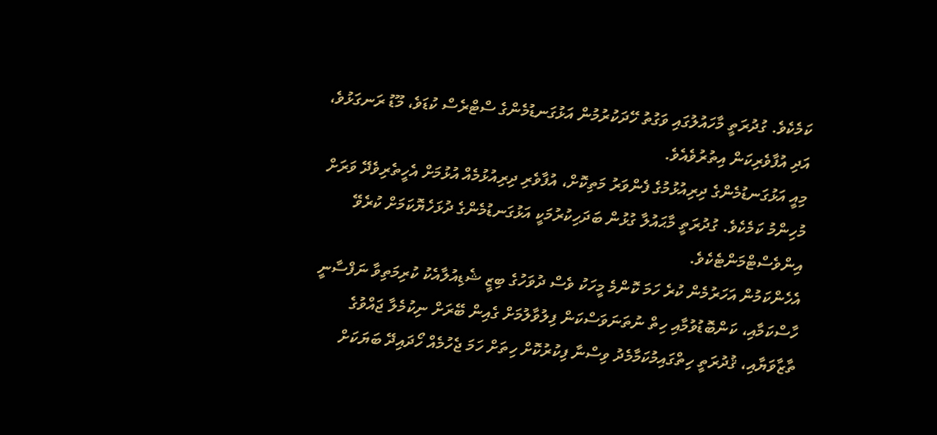ކަމެކެވެ. ގުދުރަތީ މާހައުލުގައި ވަގުތު ހޭދަކުރުމުން އަޅުގަނޑުމެންގެ ސްޓްރެސް ކުޑަވެ، މޫޑު ރަނގަޅުވެ، އަދި އުފާވެރިކަން އިތުރުވެއެވެ.
މިއީ އަޅުގަނޑުމެންގެ ދިރިއުޅުމުގެ ފެންވަރު މަތިކޮށް، އުފާވެރި ދިރިއުޅުމެއް އުޅުމަށް އެހީތެރިވެދޭ ވަރަށް މުހިންމު ކަމެކެވެ. ގުދުރަތީ މާޙައުލާ ގުޅުން ބަދަހިކުރުމަކީ އަޅުގަނޑުމެންގެ ދުޅަހެޔޮކަމަށް ކުރެވޭ އިންވެސްޓްމަންޓެކެވެ.
އެހެންކަމުން އަހަރުމެން ކުރެ ހަމަ ކޮންމެ މީހަކު ވެސް ދުވަހުގެ ބިޒީ ޝެޑިއުލާއެކު ކުރިމަތިވާ ނަފްސާނީ ހާސްކަމާއި، ކަންބޮޑުވުމާއި ހިތް ނުތަނަވަސްކަން ފިލުވާލުމަށް ގެއިން ބޭރަށް ނިކުމެލާ ޖައްވުގެ ތާޒާވަޔާއި، ޤުދުރަތީ ހިތްގައިމުކަމާމެދު ވިސްނާ ފިކުރުކޮށް ހިތަށް ހަމަ ޖެހުމެއް ހޯދައިދޭ ބަޔަކަށް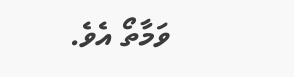ވަމާތޯ އެވެ.